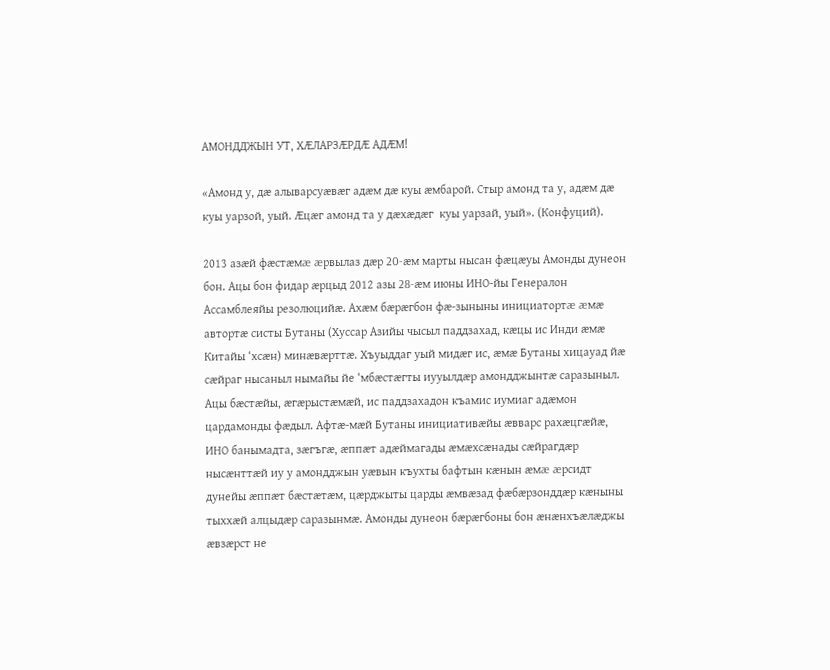АМОНДДЖЫН УТ, ХÆЛАРЗÆРДÆ АДÆМ!

«Амонд у, дæ алыварсуæвæг адæм дæ куы æмбарой. Стыр амонд та у, адæм дæ куы уарзой, уый. Æцæг амонд та у дæхæдæг  куы уарзай, уый». (Конфуций).

2013 азæй фæстæмæ æрвылаз дæр 20-æм марты нысан фæцæуы Амонды дунеон бон. Ацы бон фидар æрцыд 2012 азы 28-æм июны ИНО-йы Генералон Ассамблеяйы резолюцийæ. Ахæм бæрæгбон фæ-зыныны инициатортæ æмæ автортæ систы Бутаны (Хуссар Азийы чысыл паддзахад, кæцы ис Инди æмæ Китайы ‘хсæн) минæвæрттæ. Хъуыддаг уый мидæг ис, æмæ Бутаны хицауад йæ сæйраг нысаныл нымайы йе ‘мбæстæгты иууылдæр амондджынтæ саразыныл. Ацы бæстæйы, æгæрыстæмæй, ис паддзахадон къамис иумиаг адæмон цардамонды фæдыл. Афтæ-мæй Бутаны инициативæйы æвварс рахæцгæйæ, ИНО банымадта, зæгъгæ, æппæт адæймагады æмæхсæнады сæйрагдæр нысæнттæй иу у амондджын уæвын къухты бафтын кæнын æмæ æрсидт дунейы æппæт бæстæтæм, цæрджыты царды æмвæзад фæбæрзонддæр кæныны тыххæй алцыдæр саразынмæ. Амонды дунеон бæрæгбоны бон æнæнхъæлæджы æвзæрст не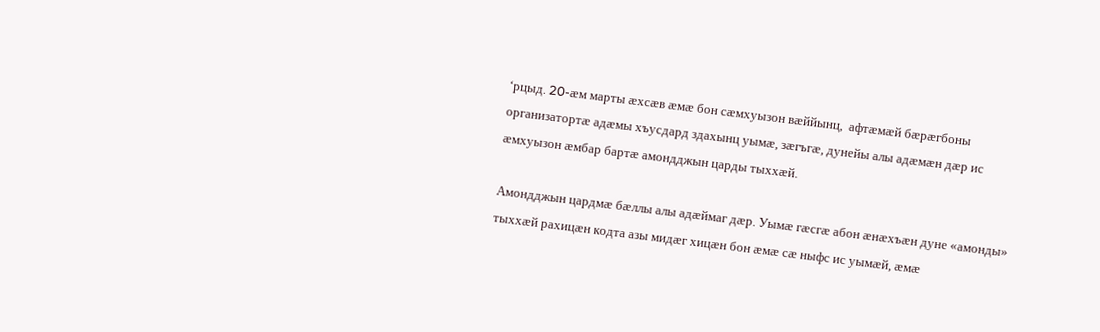‘рцыд. 20-æм марты æхсæв æмæ бон сæмхуызон вæййынц,  афтæмæй бæрæгбоны организатортæ адæмы хъусдард здахынц уымæ, зæгъгæ, дунейы алы адæмæн дæр ис æмхуызон æмбар бартæ амондджын царды тыххæй.

Амондджын цардмæ бæллы алы адæймаг дæр. Уымæ гæсгæ абон æнæхъæн дуне «амонды» тыххæй рахицæн кодта азы мидæг хицæн бон æмæ сæ ныфс ис уымæй, æмæ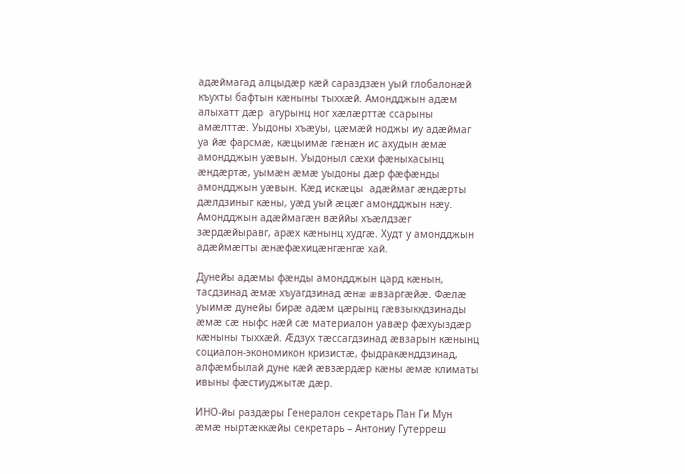адæймагад алцыдæр кæй сараздзæн уый глобалонæй къухты бафтын кæныны тыххæй. Амондджын адæм алыхатт дæр  агурынц ног хæлæрттæ ссарыны амæлттæ. Уыдоны хъæуы, цæмæй ноджы иу адæймаг уа йæ фарсмæ, кæцыимæ гæнæн ис ахудын æмæ амондджын уæвын. Уыдоныл сæхи фæныхасынц æндæртæ, уымæн æмæ уыдоны дæр фæфæнды амондджын уæвын. Кæд искæцы  адæймаг æндæрты дæлдзиныг кæны, уæд уый æцæг амондджын нæу. Амондджын адæймагæн вæййы хъæлдзæг зæрдæйыравг, арæх кæнынц худгæ. Худт у амондджын адæймæгты æнæфæхицæнгæнгæ хай.

Дунейы адæмы фæнды амондджын цард кæнын, тасдзинад æмæ хъуагдзинад æнæ æвзаргæйæ. Фæлæ уыимæ дунейы бирæ адæм цæрынц гæвзыккдзинады æмæ сæ ныфс нæй сæ материалон уавæр фæхуыздæр кæныны тыххæй. Æдзух тæссагдзинад æвзарын кæнынц социалон-экономикон кризистæ, фыдракæнддзинад, алфæмбылай дуне кæй æвзæрдæр кæны æмæ климаты ивыны фæстиуджытæ дæр.

ИНО-йы раздæры Генералон секретарь Пан Ги Мун æмæ ныртæккæйы секретарь – Антониу Гутерреш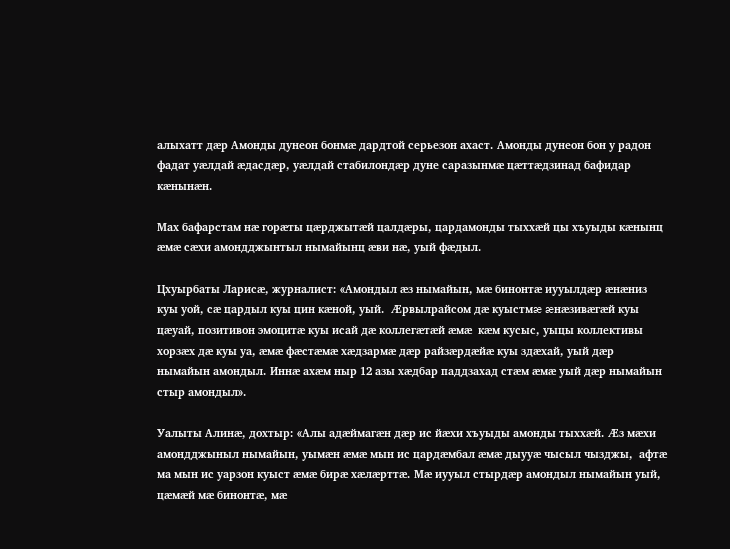алыхатт дæр Амонды дунеон бонмæ дардтой серьезон ахаст. Амонды дунеон бон у радон фадат уæлдай æдасдæр, уæлдай стабилондæр дуне саразынмæ цæттæдзинад бафидар кæнынæн.

Мах бафарстам нæ горæты цæрджытæй цалдæры, цардамонды тыххæй цы хъуыды кæнынц æмæ сæхи амондджынтыл нымайынц æви нæ, уый фæдыл.

Цхуырбаты Ларисæ, журналист: «Амондыл æз нымайын, мæ бинонтæ иууылдæр æнæниз куы уой, сæ цардыл куы цин кæной, уый.  Æрвылрайсом дæ куыстмæ æнæзивæгæй куы цæуай, позитивон эмоцитæ куы исай дæ коллегæтæй æмæ  кæм кусыс, уыцы коллективы хорзæх дæ куы уа, æмæ фæстæмæ хæдзармæ дæр райзæрдæйæ куы здæхай, уый дæр нымайын амондыл. Иннæ ахæм ныр 12 азы хæдбар паддзахад стæм æмæ уый дæр нымайын стыр амондыл».

Уалыты Алинæ, дохтыр: «Алы адæймагæн дæр ис йæхи хъуыды амонды тыххæй. Æз мæхи амондджыныл нымайын, уымæн æмæ мын ис цардæмбал æмæ дыууæ чысыл чызджы,  афтæ ма мын ис уарзон куыст æмæ бирæ хæлæрттæ. Мæ иууыл стырдæр амондыл нымайын уый, цæмæй мæ бинонтæ, мæ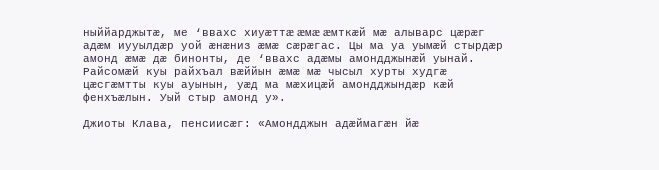ныййарджытæ, ме ‘ввахс хиуæттæ æмæ æмткæй мæ алыварс цæрæг адæм иууылдæр уой æнæниз æмæ сæрæгас. Цы ма уа уымæй стырдæр амонд æмæ дæ бинонты, де ‘ввахс адæмы амондджынæй уынай. Райсомæй куы райхъал вæййын æмæ мæ чысыл хурты худгæ цæсгæмтты куы ауынын, уæд ма мæхицæй амондджындæр кæй фенхъæлын. Уый стыр амонд у».

Джиоты Клава, пенсиисæг: «Амондджын адæймагæн йæ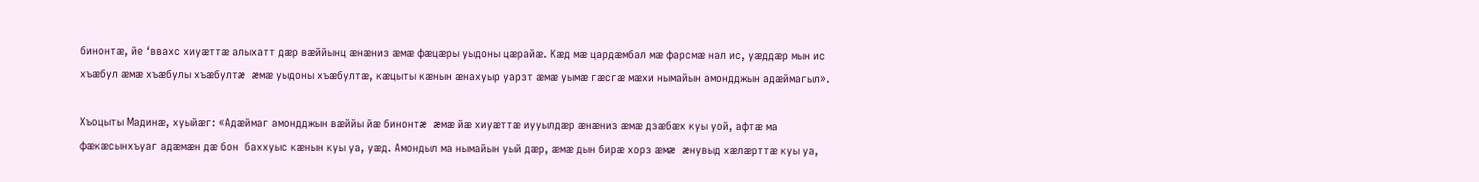бинонтæ, йе ‘ввахс хиуæттæ алыхатт дæр вæййынц æнæниз æмæ фæцæры уыдоны цæрайæ. Кæд мæ цардæмбал мæ фарсмæ нал ис, уæддæр мын ис хъæбул æмæ хъæбулы хъæбултæ æмæ уыдоны хъæбултæ, кæцыты кæнын æнахуыр уарзт æмæ уымæ гæсгæ мæхи нымайын амондджын адæймагыл».

Хъоцыты Мадинæ, хуыйæг: «Адæймаг амондджын вæййы йæ бинонтæ æмæ йæ хиуæттæ иууылдæр æнæниз æмæ дзæбæх куы уой, афтæ ма  фæкæсынхъуаг адæмæн дæ бон  баххуыс кæнын куы уа, уæд. Амондыл ма нымайын уый дæр, æмæ дын бирæ хорз æмæ æнувыд хæлæрттæ куы уа,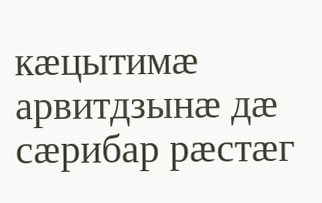кæцытимæ арвитдзынæ дæ сæрибар рæстæг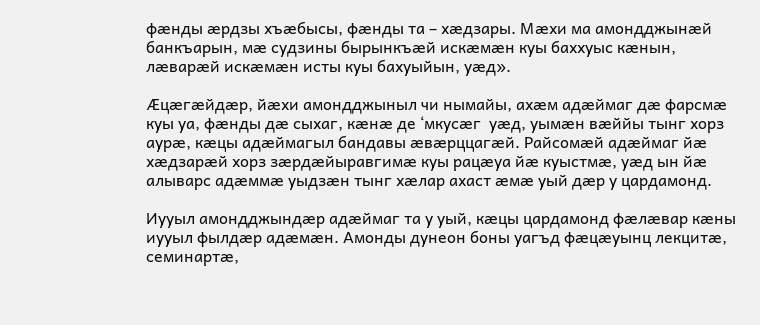фæнды æрдзы хъæбысы, фæнды та – хæдзары. Мæхи ма амондджынæй банкъарын, мæ судзины бырынкъæй искæмæн куы баххуыс кæнын, лæварæй искæмæн исты куы бахуыйын, уæд».

Æцæгæйдæр, йæхи амондджыныл чи нымайы, ахæм адæймаг дæ фарсмæ куы уа, фæнды дæ сыхаг, кæнæ де ‘мкусæг  уæд, уымæн вæййы тынг хорз аурæ, кæцы адæймагыл бандавы æвæрццагæй. Райсомæй адæймаг йæ хæдзарæй хорз зæрдæйыравгимæ куы рацæуа йæ куыстмæ, уæд ын йæ алыварс адæммæ уыдзæн тынг хæлар ахаст æмæ уый дæр у цардамонд.

Иууыл амондджындæр адæймаг та у уый, кæцы цардамонд фæлæвар кæны иууыл фылдæр адæмæн. Амонды дунеон боны уагъд фæцæуынц лекцитæ, семинартæ,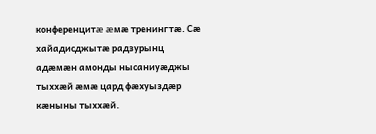конференцитæ æмæ тренингтæ. Сæ хайадисджытæ радзурынц адæмæн амонды нысаниуæджы тыххæй æмæ цард фæхуыздæр кæныны тыххæй.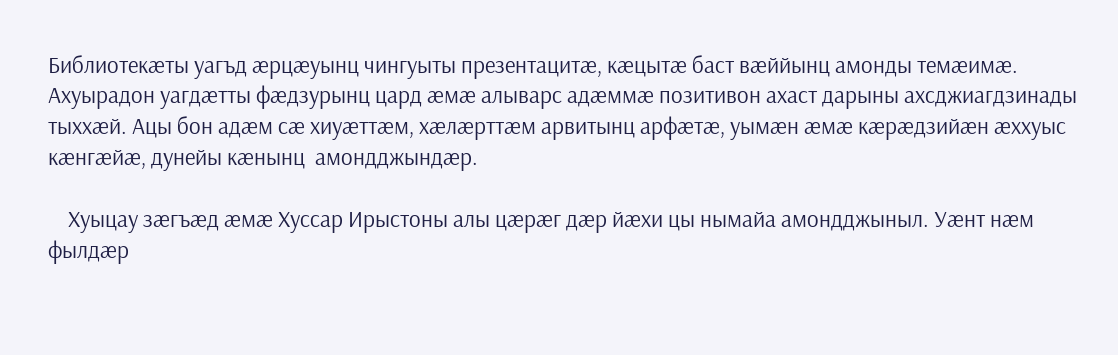Библиотекæты уагъд æрцæуынц чингуыты презентацитæ, кæцытæ баст вæййынц амонды темæимæ. Ахуырадон уагдæтты фæдзурынц цард æмæ алыварс адæммæ позитивон ахаст дарыны ахсджиагдзинады тыххæй. Ацы бон адæм сæ хиуæттæм, хæлæрттæм арвитынц арфæтæ, уымæн æмæ кæрæдзийæн æххуыс кæнгæйæ, дунейы кæнынц  амондджындæр.

    Хуыцау зæгъæд æмæ Хуссар Ирыстоны алы цæрæг дæр йæхи цы нымайа амондджыныл. Уæнт нæм фылдæр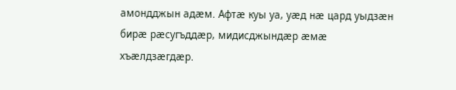амондджын адæм. Афтæ куы уа, уæд нæ цард уыдзæн бирæ рæсугъддæр, мидисджындæр æмæ хъæлдзæгдæр.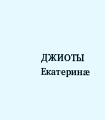ДЖИОТЫ Екатеринæ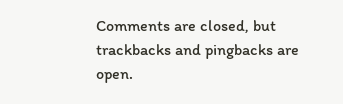Comments are closed, but trackbacks and pingbacks are open.